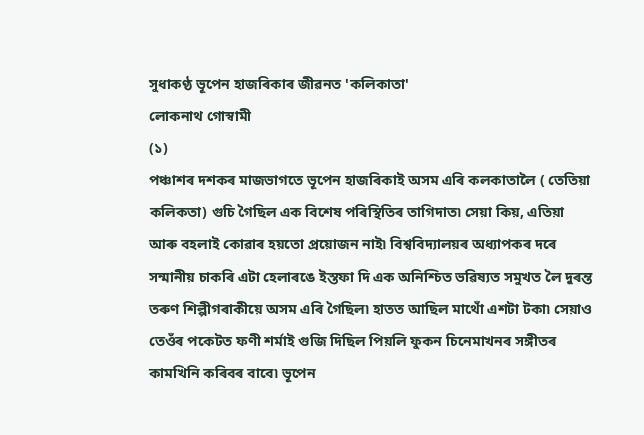সুধাকণ্ঠ ভূপেন হাজৰিকাৰ জীৱনত 'কলিকাতা'
লোকনাথ গোস্বামী
(১)
পঞ্চাশৰ দশকৰ মাজভাগতে ভূপেন হাজৰিকাই অসম এৰি কলকাতালৈ ( তেতিয়া কলিকতা) গুচি গৈছিল এক বিশেষ পৰিস্থিতিৰ তাগিদাত৷ সেয়া কিয়, এতিয়া আৰু বহলাই কোৱাৰ হয়তো প্ৰয়োজন নাই৷ বিশ্ববিদ্যালয়ৰ অধ্যাপকৰ দৰে সন্মানীয় চাকৰি এটা হেলাৰঙে ইস্তফা দি এক অনিশ্চিত ভৱিষ্যত সমুখত লৈ দুৰন্ত তৰুণ শিল্পীগৰাকীয়ে অসম এৰি গৈছিল৷ হাতত আছিল মাথোঁ এশটা টকা৷ সেয়াও তেওঁৰ পকেটত ফণী শৰ্মাই গুজি দিছিল পিয়লি ফুকন চিনেমাখনৰ সঙ্গীতৰ কামখিনি কৰিবৰ বাবে৷ ভূপেন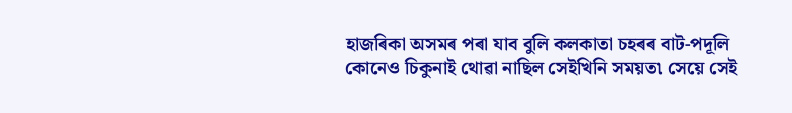হাজৰিকা অসমৰ পৰা যাব বুলি কলকাতা চহৰৰ বাট-পদূলি কোনেও চিকুনাই থোৱা নাছিল সেইখিনি সময়ত৷ সেয়ে সেই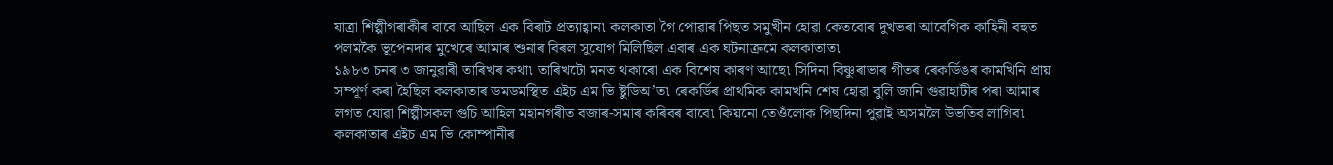যাত্ৰা শিল্পীগৰাকীৰ বাবে আছিল এক বিৰাট প্ৰত্যাহ্বান৷ কলকাতা গৈ পোৱাৰ পিছত সমুখীন হোৱা কেতবোৰ দুখভৰা আবেগিক কাহিনী বহুত পলমকৈ ভূপেনদাৰ মুখেৰে আমাৰ শুনাৰ বিৰল সুযোগ মিলিছিল এবাৰ এক ঘটনাক্ৰমে কলকাতাত৷
১৯৮৩ চনৰ ৩ জানুৱাৰী তাৰিখৰ কথা৷ তাৰিখটো মনত থকাৰো এক বিশেষ কাৰণ আছে৷ সিদিনা বিষ্ণুৰাভাৰ গীতৰ ৰেকৰ্ডিঙৰ কামখিনি প্ৰায় সম্পূৰ্ণ কৰা হৈছিল কলকাতাৰ ডমডমস্থিত এইচ এম ভি ষ্টুডিঅ’ত৷ ৰেকৰ্ডিৰ প্ৰাথমিক কামখনি শেষ হোৱা বুলি জানি গুৱাহাটীৰ পৰা আমাৰ লগত যোৱা শিল্পীসকল গুচি আহিল মহানগৰীত বজাৰ-সমাৰ কৰিবৰ বাবে৷ কিয়নো তেওঁলোক পিছদিনা পুৱাই অসমলৈ উভতিব লাগিব৷ কলকাতাৰ এইচ এম ভি কোম্পানীৰ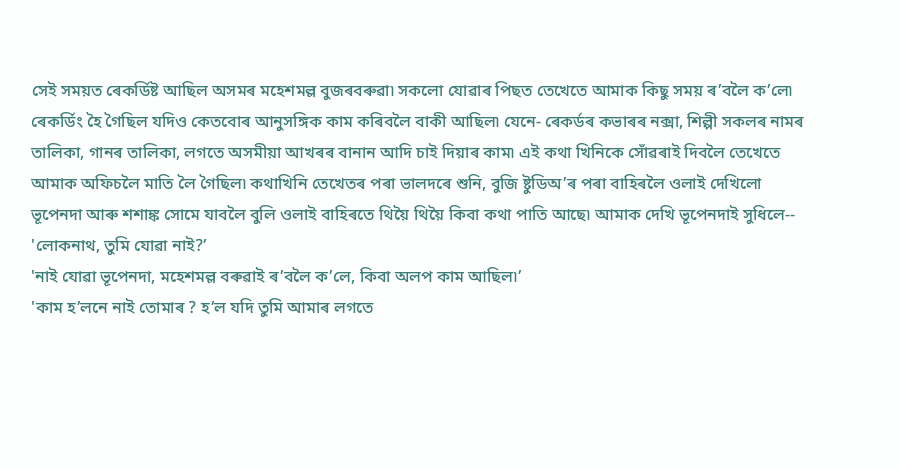সেই সময়ত ৰেকৰ্ডিষ্ট আছিল অসমৰ মহেশমল্ল বুজৰবৰুৱা৷ সকলো যোৱাৰ পিছত তেখেতে আমাক কিছু সময় ৰ’বলৈ ক’লে৷ ৰেকৰ্ডিং হৈ গৈছিল যদিও কেতবোৰ আনুসঙ্গিক কাম কৰিবলৈ বাকী আছিল৷ যেনে- ৰেকৰ্ডৰ কভাৰৰ নক্সা, শিল্পী সকলৰ নামৰ তালিকা, গানৰ তালিকা, লগতে অসমীয়া আখৰৰ বানান আদি চাই দিয়াৰ কাম৷ এই কথা খিনিকে সোঁৱৰাই দিবলৈ তেখেতে আমাক অফিচলৈ মাতি লৈ গৈছিল৷ কথাখিনি তেখেতৰ পৰা ভালদৰে শুনি, বুজি ষ্টুডিঅ’ৰ পৰা বাহিৰলৈ ওলাই দেখিলো ভূপেনদা আৰু শশাঙ্ক সোমে যাবলৈ বুলি ওলাই বাহিৰতে থিয়ৈ থিয়ৈ কিবা কথা পাতি আছে৷ আমাক দেখি ভূপেনদাই সুধিলে--
'লোকনাথ, তুমি যোৱা নাই?’
'নাই যোৱা ভূপেনদা, মহেশমল্ল বৰুৱাই ৰ’বলৈ ক’লে, কিবা অলপ কাম আছিল৷’
'কাম হ’লনে নাই তোমাৰ ? হ’ল যদি তুমি আমাৰ লগতে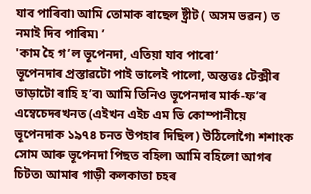যাব পাৰিবা৷ আমি তোমাক ৰাছেল ষ্ট্ৰীট ( অসম ভৱন) ত নমাই দিব পাৰিম৷ ’
'কাম হৈ গ’ল ভূপেনদা, এতিয়া যাব পাৰো’
ভূপেনদাৰ প্ৰস্তাৱটো পাই ভালেই পালো, অন্তত্তঃ টেক্সীৰ ভাড়াটো ৰাহি হ’ব৷ আমি তিনিও ভূপেনদাৰ মাৰ্ক-ফ’ৰ এম্বেচেদৰখনত (এইখন এইচ এম ভি কোম্পানীয়ে ভূপেনদাক ১৯৭৪ চনত উপহাৰ দিছিল) উঠিলোগৈ৷ শশাংক সোম আৰু ভূপেনদা পিছত বহিল৷ আমি বহিলো আগৰ চিটত৷ আমাৰ গাড়ী কলকাতা চহৰ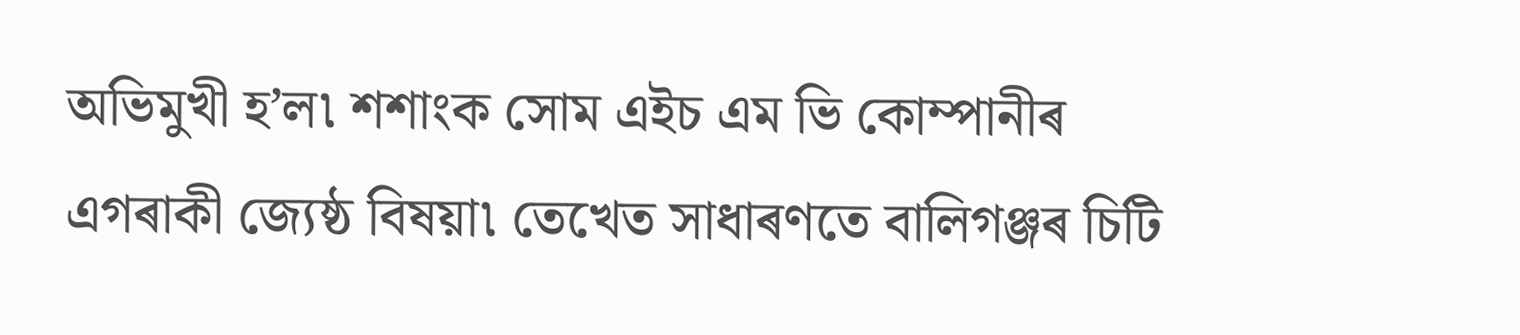অভিমুখী হ’ল৷ শশাংক সোম এইচ এম ভি কোম্পানীৰ এগৰাকী জ্যেষ্ঠ বিষয়া৷ তেখেত সাধাৰণতে বালিগঞ্জৰ চিটি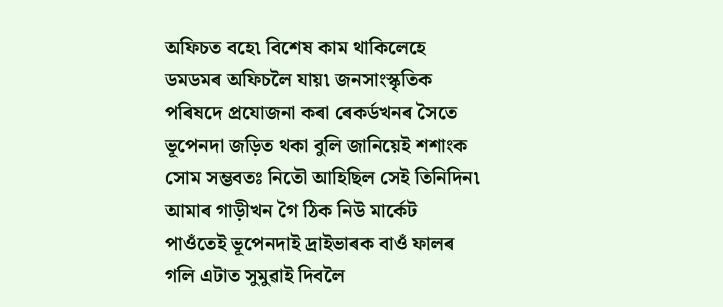অফিচত বহে৷ বিশেষ কাম থাকিলেহে ডমডমৰ অফিচলৈ যায়৷ জনসাংস্কৃতিক পৰিষদে প্ৰযোজনা কৰা ৰেকৰ্ডখনৰ সৈতে ভূপেনদা জড়িত থকা বুলি জানিয়েই শশাংক সোম সম্ভবতঃ নিতৌ আহিছিল সেই তিনিদিন৷ আমাৰ গাড়ীখন গৈ ঠিক নিউ মাৰ্কেট পাওঁতেই ভূপেনদাই দ্ৰাইভাৰক বাওঁ ফালৰ গলি এটাত সুমুৱাই দিবলৈ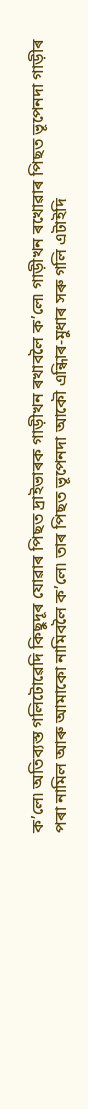ক’লে৷ অতিব্যস্ত গলিটোৱেদি কিছুদূৰ যোৱাৰ পিছত দ্ৰাইভাৰক গাড়ীখন ৰখাবলৈ ক’লে৷ গাড়ীখন ৰখোৱাৰ পিছত ভূপেনদা গাড়ীৰ পৰা নামিল আৰু আমাকো নামিবলৈ ক’লে৷ তাৰ পিছত ভূপেনদা আকৌ এন্ধিাৰ-মুধাৰ সৰু গলি এটাইদি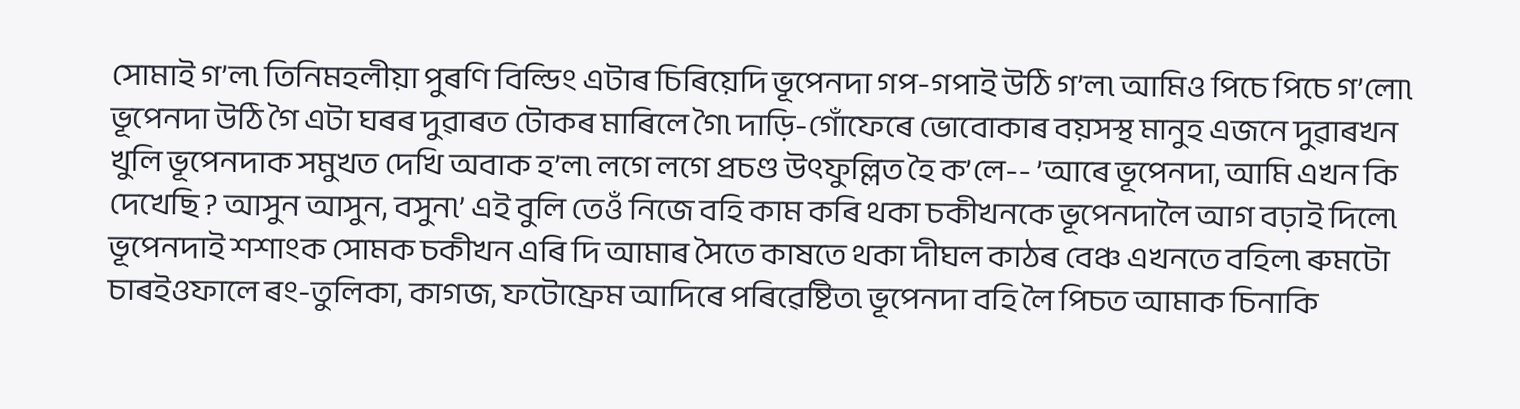সোমাই গ’ল৷ তিনিমহলীয়া পুৰণি বিল্ডিং এটাৰ চিৰিয়েদি ভূপেনদা গপ-গপাই উঠি গ’ল৷ আমিও পিচে পিচে গ’লো৷ ভূপেনদা উঠি গৈ এটা ঘৰৰ দুৱাৰত টোকৰ মাৰিলে গৈ৷ দাড়ি-গোঁফেৰে ভোবোকাৰ বয়সস্থ মানুহ এজনে দুৱাৰখন খুলি ভূপেনদাক সমুখত দেখি অবাক হ’ল৷ লগে লগে প্ৰচণ্ড উৎফুল্লিত হৈ ক’লে-- ’আৰে ভূপেনদা, আমি এখন কি দেখেছি ? আসুন আসুন, বসুন৷’ এই বুলি তেওঁ নিজে বহি কাম কৰি থকা চকীখনকে ভূপেনদালৈ আগ বঢ়াই দিলে৷ ভূপেনদাই শশাংক সোমক চকীখন এৰি দি আমাৰ সৈতে কাষতে থকা দীঘল কাঠৰ বেঞ্চ এখনতে বহিল৷ ৰুমটো চাৰইওফালে ৰং-তুলিকা, কাগজ, ফটোফ্ৰেম আদিৰে পৰিৱেষ্টিত৷ ভূপেনদা বহি লৈ পিচত আমাক চিনাকি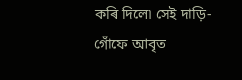কৰি দিলে৷ সেই দাড়ি-গোঁফে আবৃত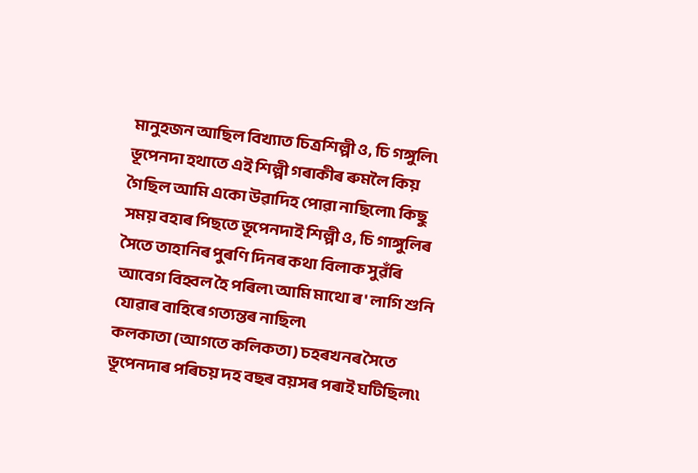মানুহজন আছিল বিখ্যাত চিত্ৰশিল্পী ও, চি গঙ্গুলি৷ ভূপেনদা হথাতে এই শিল্পী গৰাকীৰ ৰুমলৈ কিয় গৈছিল আমি একো উৱাদিহ পোৱা নাছিলো৷ কিছু সময় বহাৰ পিছতে ভূপেনদাই শিল্পী ও, চি গাঙ্গুলিৰ সৈতে তাহানিৰ পুৰণি দিনৰ কথা বিলাক সুৱঁৰি আবেগ বিহ্বল হৈ পৰিল৷ আমি মাথো ৰ' লাগি শুনি যোৱাৰ বাহিৰে গত্যন্তৰ নাছিল৷
কলকাতা (আগতে কলিকতা) চহৰখনৰ সৈতে ভূপেনদাৰ পৰিচয় দহ বছৰ বয়সৰ পৰাই ঘটিছিল৷৷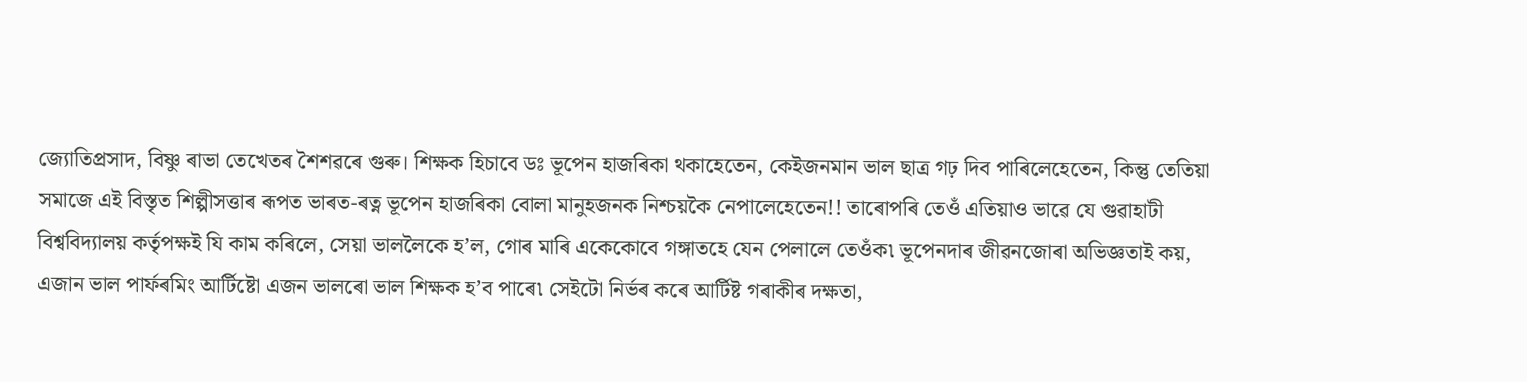জ্যোতিপ্ৰসাদ, বিষ্ণু ৰাভা তেখেতৰ শৈশৱৰে গুৰু। শিক্ষক হিচাবে ডঃ ভূপেন হাজৰিকা থকাহেতেন, কেইজনমান ভাল ছাত্ৰ গঢ় দিব পাৰিলেহেতেন, কিন্তু তেতিয়া সমাজে এই বিস্তৃত শিল্পীসত্তাৰ ৰূপত ভাৰত-ৰত্ন ভূপেন হাজৰিকা বোলা মানুহজনক নিশ্চয়কৈ নেপালেহেতেন!! তাৰোপৰি তেওঁ এতিয়াও ভাৱে যে গুৱাহাটী বিশ্ববিদ্যালয় কৰ্তৃপক্ষই যি কাম কৰিলে, সেয়া ভাললৈকে হ’ল, গোৰ মাৰি একেকোবে গঙ্গাতহে যেন পেলালে তেওঁক৷ ভূপেনদাৰ জীৱনজোৰা অভিজ্ঞতাই কয়, এজান ভাল পাৰ্ফৰমিং আৰ্টিষ্টো এজন ভালৰো ভাল শিক্ষক হ’ব পাৰে৷ সেইটো নিৰ্ভৰ কৰে আৰ্টিষ্ট গৰাকীৰ দক্ষতা,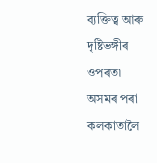ব্যক্তিত্ব আৰু দৃষ্টিভঙ্গীৰ ওপৰত৷
অসমৰ পৰা কলকাতালৈ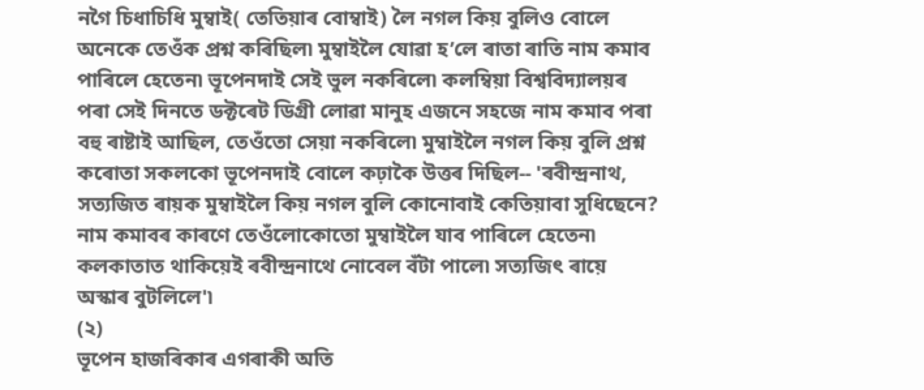নগৈ চিধাচিধি মুম্বাই( তেতিয়াৰ বোম্বাই) লৈ নগল কিয় বুলিও বোলে অনেকে তেওঁক প্ৰশ্ন কৰিছিল৷ মুম্বাইলৈ যোৱা হ’লে ৰাতা ৰাতি নাম কমাব পাৰিলে হেতেন৷ ভূপেনদাই সেই ভুল নকৰিলে৷ কলম্বিয়া বিশ্ববিদ্যালয়ৰ পৰা সেই দিনতে ডক্টৰেট ডিগ্ৰী লোৱা মানুহ এজনে সহজে নাম কমাব পৰা বহু ৰাষ্টাই আছিল, তেওঁতো সেয়া নকৰিলে৷ মুম্বাইলৈ নগল কিয় বুলি প্ৰশ্ন কৰোতা সকলকো ভূপেনদাই বোলে কঢ়াকৈ উত্তৰ দিছিল-- 'ৰবীন্দ্ৰনাথ, সত্যজিত ৰায়ক মুম্বাইলৈ কিয় নগল বুলি কোনোবাই কেতিয়াবা সুধিছেনে? নাম কমাবৰ কাৰণে তেওঁলোকোতো মুম্বাইলৈ যাব পাৰিলে হেতেন৷ কলকাতাত থাকিয়েই ৰবীন্দ্ৰনাথে নোবেল বঁটা পালে৷ সত্যজিৎ ৰায়ে অস্কাৰ বুটলিলে'৷
(২)
ভূপেন হাজৰিকাৰ এগৰাকী অতি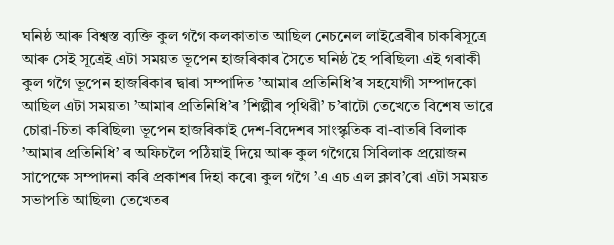ঘনিষ্ঠ আৰু বিশ্বস্ত ব্যক্তি কুল গগৈ কলকাতাত আছিল নেচনেল লাইব্ৰেৰীৰ চাকৰিসূত্ৰে আৰু সেই সূত্ৰেই এটা সময়ত ভূপেন হাজৰিকাৰ সৈতে ঘনিষ্ঠ হৈ পৰিছিল৷ এই গৰাকী কুল গগৈ ভূপেন হাজৰিকাৰ দ্বাৰা সম্পাদিত ’আমাৰ প্ৰতিনিধি’ৰ সহযোগী সম্পাদকো আছিল এটা সময়ত৷ ’আমাৰ প্ৰতিনিধি’ৰ ’শিল্পীৰ পৃথিৱী’ চ’ৰাটো তেখেতে বিশেষ ভাৱে চোৱা-চিতা কৰিছিল৷ ভূপেন হাজৰিকাই দেশ-বিদেশৰ সাংস্কৃতিক বা-বাতৰি বিলাক ’আমাৰ প্ৰতিনিধি’ ৰ অফিচলৈ পঠিয়াই দিয়ে আৰু কুল গগৈয়ে সিবিলাক প্ৰয়োজন সাপেক্ষে সম্পাদনা কৰি প্ৰকাশৰ দিহা কৰে৷ কুল গগৈ ’এ এচ এল ক্লাব’ৰো এটা সময়ত সভাপতি আছিল৷ তেখেতৰ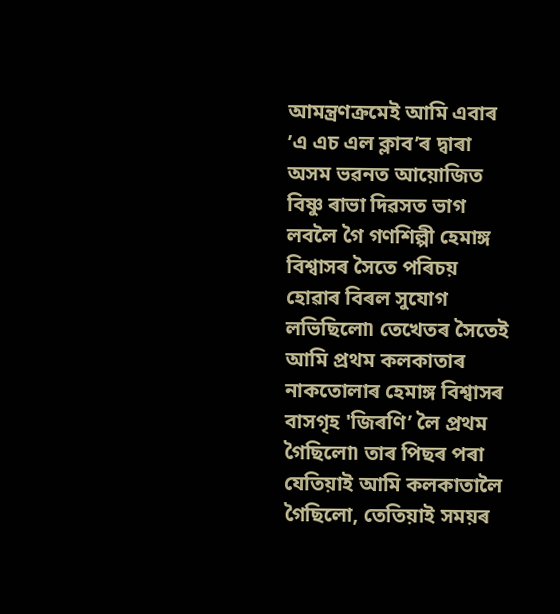আমন্ত্ৰণক্ৰমেই আমি এবাৰ ’এ এচ এল ক্লাব’ৰ দ্বাৰা অসম ভৱনত আয়োজিত বিষ্ণু ৰাভা দিৱসত ভাগ লবলৈ গৈ গণশিল্পী হেমাঙ্গ বিশ্বাসৰ সৈতে পৰিচয় হোৱাৰ বিৰল সুযোগ লভিছিলো৷ তেখেতৰ সৈতেই আমি প্ৰথম কলকাতাৰ নাকতোলাৰ হেমাঙ্গ বিশ্বাসৰ বাসগৃহ 'জিৰণি’ লৈ প্ৰথম গৈছিলো৷ তাৰ পিছৰ পৰা যেতিয়াই আমি কলকাতালৈ গৈছিলো, তেতিয়াই সময়ৰ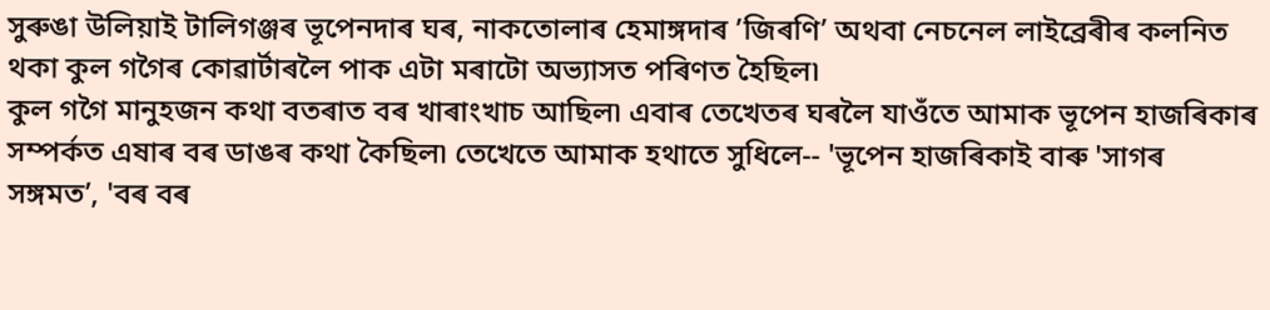সুৰুঙা উলিয়াই টালিগঞ্জৰ ভূপেনদাৰ ঘৰ, নাকতোলাৰ হেমাঙ্গদাৰ ’জিৰণি’ অথবা নেচনেল লাইব্ৰেৰীৰ কলনিত থকা কুল গগৈৰ কোৱাৰ্টাৰলৈ পাক এটা মৰাটো অভ্যাসত পৰিণত হৈছিল৷
কুল গগৈ মানুহজন কথা বতৰাত বৰ খাৰাংখাচ আছিল৷ এবাৰ তেখেতৰ ঘৰলৈ যাওঁতে আমাক ভূপেন হাজৰিকাৰ সম্পৰ্কত এষাৰ বৰ ডাঙৰ কথা কৈছিল৷ তেখেতে আমাক হথাতে সুধিলে-- 'ভূপেন হাজৰিকাই বাৰু 'সাগৰ সঙ্গমত’, 'বৰ বৰ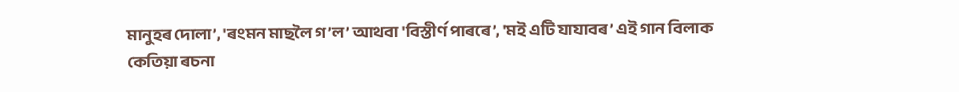মানুহৰ দোলা’, 'ৰংমন মাছলৈ গ’ল’ আথবা 'বিস্তীৰ্ণ পাৰৰে’, 'মই এটি যাযাবৰ’ এই গান বিলাক কেতিয়া ৰচনা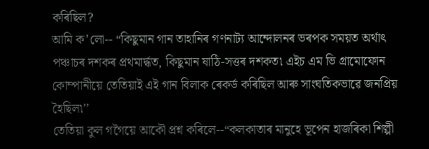কৰিছিল?
আমি ক’লো-- “কিছুমান গান তাহানিৰ গণনাট্য আন্দোলনৰ ভৰপক সময়ত অৰ্থাৎ পঞ্চাচৰ দশকৰ প্ৰথমাৰ্দ্ধত, কিছুমান ষাঠি-সত্তৰ দশকত৷ এইচ এম ভি গ্ৰামোফোন কোম্পানীয়ে তেতিয়াই এই গান বিলাক ৰেকৰ্ড কৰিছিল আৰু সাংঘতিকভাৱে জনপ্ৰিয় হৈছিল৷’’
তেতিয়া কুল গগৈয়ে আকৌ প্ৰশ্ন কৰিলে--“কলকাতাৰ মানুহে ভূপেন হাজৰিকা শিল্পী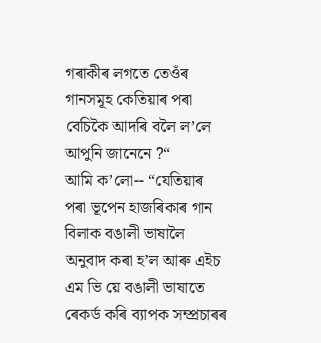গৰাকীৰ লগতে তেওঁৰ গানসমূহ কেতিয়াৰ পৰা বেচিকৈ আদৰি বলৈ ল’লে আপুনি জানেনে ?“
আমি ক’লো-- “যেতিয়াৰ পৰা ভূপেন হাজৰিকাৰ গান বিলাক বঙালী ভাষালৈ অনুবাদ কৰা হ’ল আৰু এইচ এম ভি য়ে বঙালী ভাষাতে ৰেকৰ্ড কৰি ব্যাপক সম্প্ৰচাৰৰ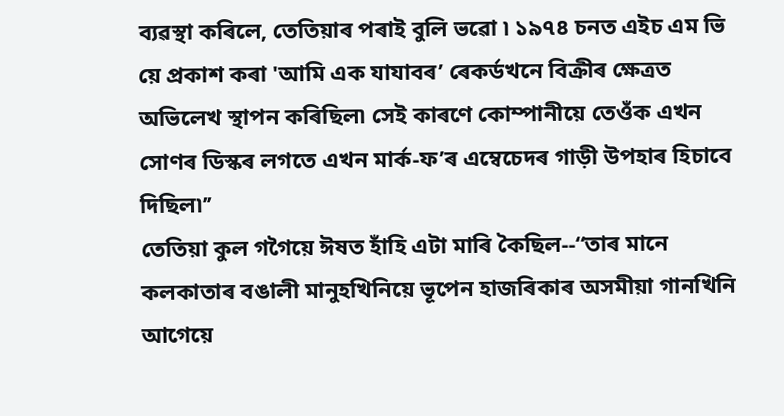ব্যৱস্থা কৰিলে, তেতিয়াৰ পৰাই বুলি ভৱো ৷ ১৯৭৪ চনত এইচ এম ভি য়ে প্ৰকাশ কৰা 'আমি এক যাযাবৰ’ ৰেকৰ্ডখনে বিক্ৰীৰ ক্ষেত্ৰত অভিলেখ স্থাপন কৰিছিল৷ সেই কাৰণে কোম্পানীয়ে তেওঁক এখন সোণৰ ডিস্কৰ লগতে এখন মাৰ্ক-ফ’ৰ এম্বেচেদৰ গাড়ী উপহাৰ হিচাবে দিছিল৷’’
তেতিয়া কুল গগৈয়ে ঈষত হাঁহি এটা মাৰি কৈছিল--“তাৰ মানে কলকাতাৰ বঙালী মানুহখিনিয়ে ভূপেন হাজৰিকাৰ অসমীয়া গানখিনি আগেয়ে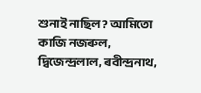শুনাই নাছিল ? আমিতো কাজি নজৰুল, দ্বিজেন্দ্ৰলাল, ৰবীন্দ্ৰনাথ,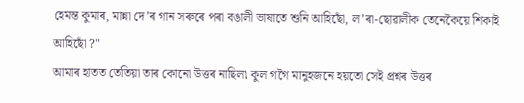হেমন্ত কুমাৰ, মান্না দে’ৰ গান সৰুৰে পৰা বঙালী ভাষাতে শুনি আহিছোঁ, ল’ৰা-ছোৱালীক তেনেকৈয়ে শিকাই আহিছোঁ ?"
আমাৰ হাতত তেতিয়া তাৰ কোনো উত্তৰ নাছিল৷ কুল গগৈ মানুহজনে হয়তো সেই প্ৰশ্নৰ উত্তৰ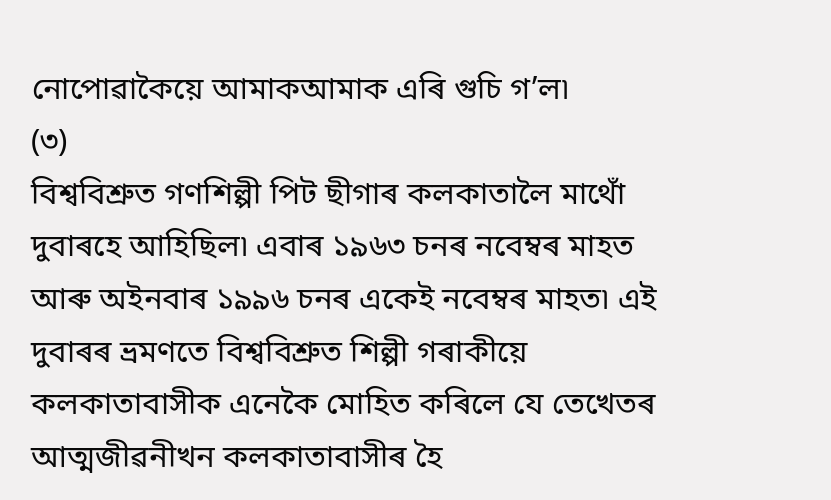নোপোৱাকৈয়ে আমাকআমাক এৰি গুচি গ’ল৷
(৩)
বিশ্ববিশ্ৰুত গণশিল্পী পিট ছীগাৰ কলকাতালৈ মাথোঁ দুবাৰহে আহিছিল৷ এবাৰ ১৯৬৩ চনৰ নবেম্বৰ মাহত আৰু অইনবাৰ ১৯৯৬ চনৰ একেই নবেম্বৰ মাহত৷ এই দুবাৰৰ ভ্ৰমণতে বিশ্ববিশ্ৰুত শিল্পী গৰাকীয়ে কলকাতাবাসীক এনেকৈ মোহিত কৰিলে যে তেখেতৰ আত্মজীৱনীখন কলকাতাবাসীৰ হৈ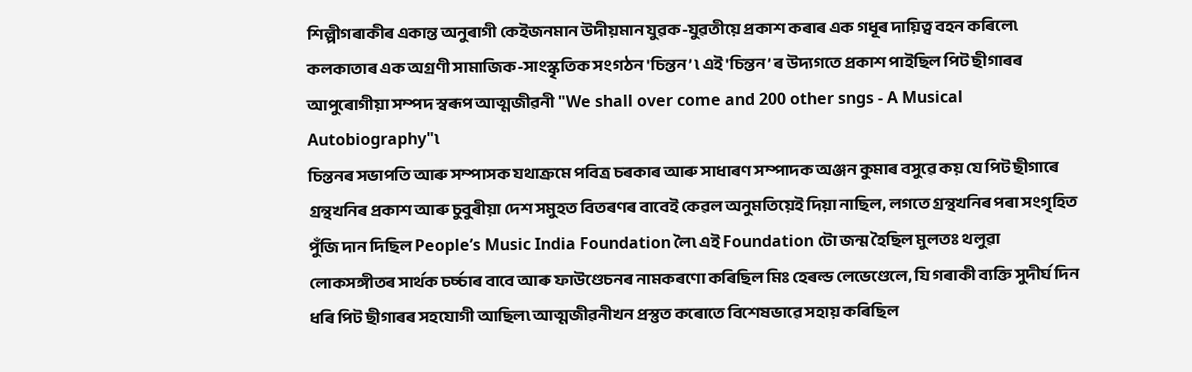শিল্পীগৰাকীৰ একান্ত অনুৰাগী কেইজনমান উদীয়মান যুৱক-যুৱতীয়ে প্ৰকাশ কৰাৰ এক গধূৰ দায়িত্ব বহন কৰিলে৷ কলকাতাৰ এক অগ্ৰণী সামাজিক-সাংস্কৃতিক সংগঠন 'চিন্তন’ ৷ এই 'চিন্তন’ ৰ উদ্যগতে প্ৰকাশ পাইছিল পিট ছীগাৰৰ আপুৰোগীয়া সম্পদ স্বৰূপ আত্মজীৱনী "We shall over come and 200 other sngs - A Musical Autobiography"৷
চিন্তনৰ সভাপতি আৰু সম্পাসক যথাক্ৰমে পবিত্ৰ চৰকাৰ আৰু সাধাৰণ সম্পাদক অঞ্জন কুমাৰ বসুৱে কয় যে পিট ছীগাৰে গ্ৰন্থখনিৰ প্ৰকাশ আৰু চুবুৰীয়া দেশ সমুহত বিতৰণৰ বাবেই কেৱল অনুমতিয়েই দিয়া নাছিল, লগতে গ্ৰন্থখনিৰ পৰা সংগৃহিত পুঁজি দান দিছিল People’s Music India Foundation লৈ৷ এই Foundation টো জন্ম হৈছিল মুলতঃ থলুৱা লোকসঙ্গীতৰ সাৰ্থক চৰ্চ্চাৰ বাবে আৰু ফাউণ্ডেচনৰ নামকৰণো কৰিছিল মিঃ হেৰল্ড লেভেণ্ডেলে, যি গৰাকী ব্যক্তি সুদীৰ্ঘ দিন ধৰি পিট ছীগাৰৰ সহযোগী আছিল৷ আত্মজীৱনীখন প্ৰস্তুত কৰোতে বিশেষভাৱে সহায় কৰিছিল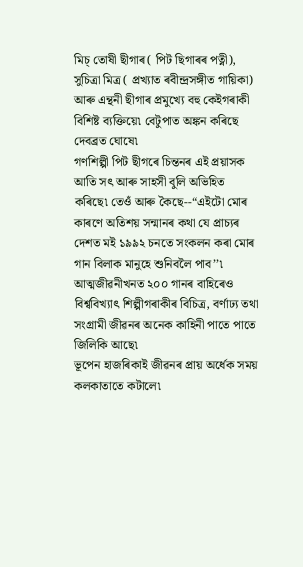মিচ্ তোষী ছীগাৰ( পিট ছিগাৰৰ পত্নী), সুচিত্ৰা মিত্ৰ ( প্ৰখ্যাত ৰবীন্দ্ৰসঙ্গীত গায়িকা) আৰু এন্থনী ছীগাৰ প্ৰমুখ্যে বহু কেইগৰাকী বিশিষ্ট ব্যক্তিয়ে৷ বেটুপাত অঙ্কন কৰিছে দেবব্ৰত ঘোষে৷
গণশিল্পী পিট ছীগৰে চিন্তনৰ এই প্ৰয়াসক আতি সৎ আৰু সাহসী বুলি অভিহিত কৰিছে৷ তেওঁ আৰু কৈছে--“এইটো মোৰ কাৰণে অতিশয় সন্মানৰ কথা যে প্ৰাচ্যৰ দেশত মই ১৯৯২ চনতে সংকলন কৰা মোৰ গান বিলাক মানুহে শুনিবলৈ পাব’’৷ আত্মজীৱনীখনত ২০০ গানৰ বাহিৰেও বিশ্ববিখ্যাৎ শিল্পীগৰাকীৰ বিচিত্ৰ, বৰ্ণাঢ্য তথা সংগ্ৰামী জীৱনৰ অনেক কাহিনী পাতে পাতে জিলিকি আছে৷
ভূপেন হাজৰিকাই জীৱনৰ প্ৰায় অৰ্ধেক সময় কলকাতাতে কটালে৷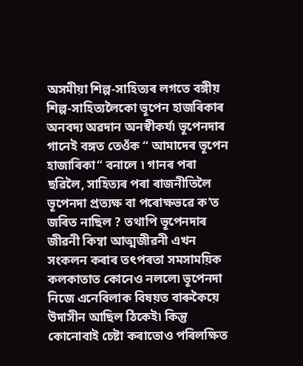অসমীয়া শিল্প-সাহিত্যৰ লগতে বঙ্গীয় শিল্প-সাহিত্যলৈকো ভূপেন হাজৰিকাৰ অনবদ্য অৱদান অনস্বীকৰ্য৷ ভূপেনদাৰ গানেই বঙ্গত তেওঁক “ আমাদেৰ ভূপেন হাজাৰিকা“ বনালে ৷ গানৰ পৰা ছৱিলৈ, সাহিত্যৰ পৰা ৰাজনীতিলৈ ভূপেনদা প্ৰত্যক্ষ বা পৰোক্ষভৱে ক’ত জৰিত নাছিল ? তথাপি ভূপেনদাৰ জীৱনী কিম্বা আত্মজীৱনী এখন সংকলন কৰাৰ তৎপৰতা সমসাময়িক কলকাতাত কোনেও নললে৷ ভূপেনদা নিজে এনেবিলাক বিষয়ত বাৰুকৈয়ে উদাসীন আছিল ঠিকেই৷ কিন্তু কোনোবাই চেষ্টা কৰাতোও পৰিলক্ষিত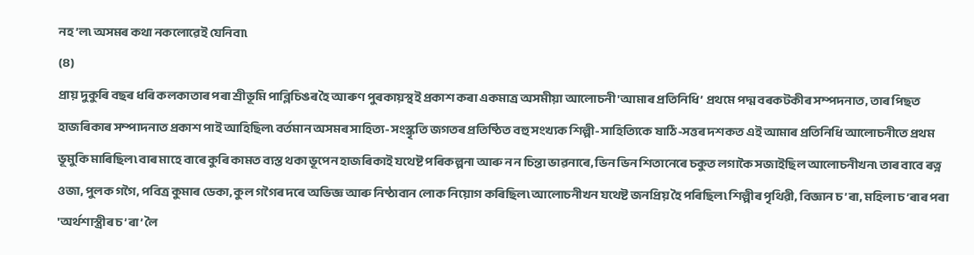নহ’ল৷ অসমৰ কথা নকলোৱেই যেনিবা৷
(৪)
প্ৰায় দুকুৰি বছৰ ধৰি কলকাতাৰ পৰা শ্ৰীভূমি পাব্লিচিঙৰ হৈ আৰুণ পুৰকায়স্থই প্ৰকাশ কৰা একমাত্ৰ অসমীয়া আলোচনী 'আমাৰ প্ৰতিনিধি’ প্ৰথমে পদ্ম বৰকটকীৰ সম্পদনাত, তাৰ পিছত হাজৰিকাৰ সম্পাদনাত প্ৰকাশ পাই আহিছিল৷ বৰ্তমান অসমৰ সাহিত্য-সংস্কৃতি জগতৰ প্ৰতিষ্ঠিত বহু সংখ্যক শিল্পী-সাহিত্যিকে ষাঠি-সত্তৰ দশকত এই আমাৰ প্ৰতিনিধি আলোচনীতে প্ৰথম ভূমুকি মাৰিছিল৷ বাৰ মাহে বাৰে কুৰি কামত ব্যস্ত থকা ভূপেন হাজৰিকাই যথেষ্ট পৰিকল্পনা আৰু ন ন চিন্তা ভাৱনাৰে, ভিন ভিন শিতানেৰে চকুত লগাকৈ সজাইছিল আলোচনীখন৷ তাৰ বাবে ৰত্ন ওজা, পুলক গগৈ, পবিত্ৰ কুমাৰ ডেকা, কুল গগৈৰ দৰে অভিজ্ঞ আৰু নিষ্ঠাবান লোক নিয়োগ কৰিছিল৷ আলোচনীখন যথেষ্ট জনপ্ৰিয় হৈ পৰিছিল৷ শিল্পীৰ পৃথিৱী, বিজ্ঞান চ’ৰা, মহিলা চ’ৰাৰ পৰা 'অৰ্থশাস্ত্ৰীৰ চ’ৰা’ লৈ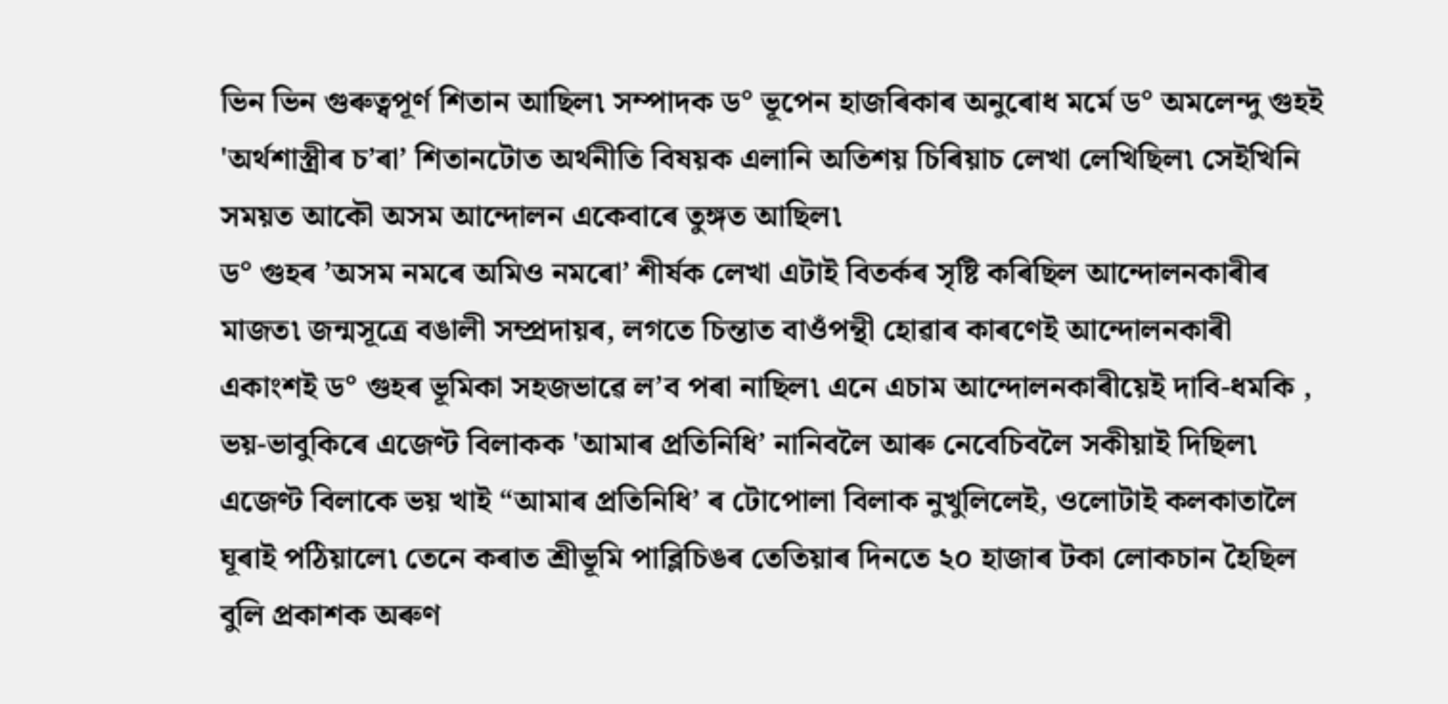ভিন ভিন গুৰুত্বপূৰ্ণ শিতান আছিল৷ সম্পাদক ড° ভূপেন হাজৰিকাৰ অনুৰোধ মৰ্মে ড° অমলেন্দু গুহই 'অৰ্থশাস্ত্ৰীৰ চ’ৰা’ শিতানটোত অৰ্থনীতি বিষয়ক এলানি অতিশয় চিৰিয়াচ লেখা লেখিছিল৷ সেইখিনি সময়ত আকৌ অসম আন্দোলন একেবাৰে তুঙ্গত আছিল৷
ড° গুহৰ ’অসম নমৰে অমিও নমৰো’ শীৰ্ষক লেখা এটাই বিতৰ্কৰ সৃষ্টি কৰিছিল আন্দোলনকাৰীৰ মাজত৷ জন্মসূত্ৰে বঙালী সম্প্ৰদায়ৰ, লগতে চিন্তাত বাওঁপন্থী হোৱাৰ কাৰণেই আন্দোলনকাৰী একাংশই ড° গুহৰ ভূমিকা সহজভাৱে ল’ব পৰা নাছিল৷ এনে এচাম আন্দোলনকাৰীয়েই দাবি-ধমকি , ভয়-ভাবুকিৰে এজেণ্ট বিলাকক 'আমাৰ প্ৰতিনিধি’ নানিবলৈ আৰু নেবেচিবলৈ সকীয়াই দিছিল৷ এজেণ্ট বিলাকে ভয় খাই “আমাৰ প্ৰতিনিধি’ ৰ টোপোলা বিলাক নুখুলিলেই, ওলোটাই কলকাতালৈ ঘূৰাই পঠিয়ালে৷ তেনে কৰাত শ্ৰীভূমি পাব্লিচিঙৰ তেতিয়াৰ দিনতে ২০ হাজাৰ টকা লোকচান হৈছিল বুলি প্ৰকাশক অৰুণ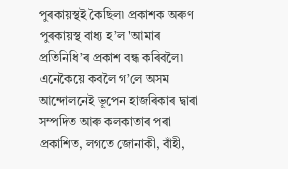পুৰকায়স্থই কৈছিল৷ প্ৰকাশক অৰুণ পুৰকায়স্থ বাধ্য হ’ল 'আমাৰ প্ৰতিনিধি’ৰ প্ৰকাশ বন্ধ কৰিবলৈ৷ এনেকৈয়ে কবলৈ গ’লে অসম আন্দোলনেই ভূপেন হাজৰিকাৰ দ্বাৰা সম্পদিত আৰু কলকাতাৰ পৰা প্ৰকাশিত, লগতে জোনাকী, বাঁহী,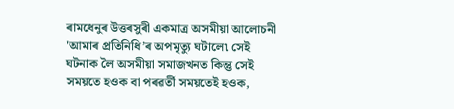ৰামধেনুৰ উত্তৰসুৰী একমাত্ৰ অসমীয়া আলোচনী 'আমাৰ প্ৰতিনিধি’ৰ অপমৃত্যু ঘটালে৷ সেই ঘটনাক লৈ অসমীয়া সমাজখনত কিন্তু সেই সময়তে হওক বা পৰৱৰ্তী সময়তেই হওক,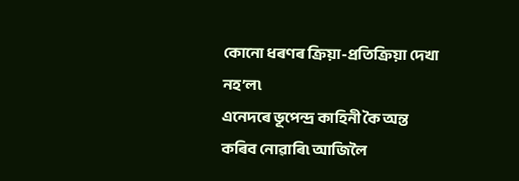কোনো ধৰণৰ ক্ৰিয়া-প্ৰতিক্ৰিয়া দেখা নহ’ল৷
এনেদৰে ভূপেন্দ্ৰ কাহিনী কৈ অন্ত কৰিব নোৱাৰি৷ আজিলৈ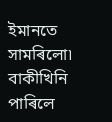ইমানতে সামৰিলো৷ বাকীখিনি পাৰিলে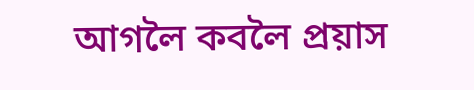আগলৈ কবলৈ প্ৰয়াস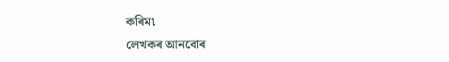কৰিম৷
লেখকৰ আনবোৰ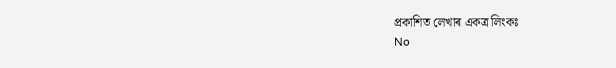প্ৰকাশিত লেখাৰ একত্ৰ লিংকঃ
No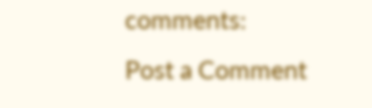comments:
Post a Comment